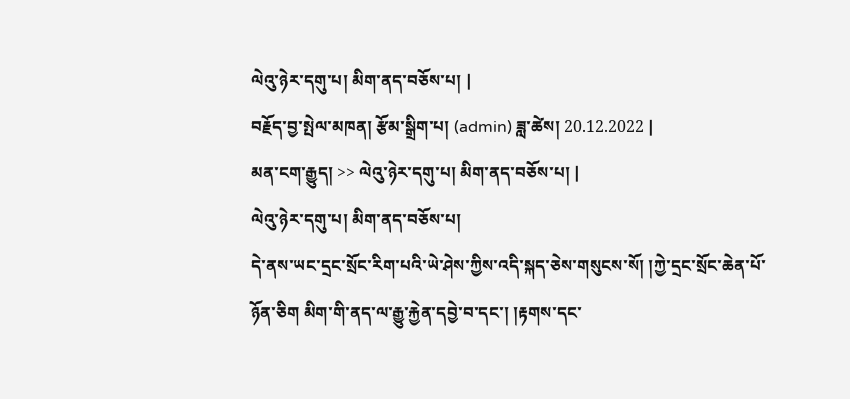ལེའུ་ཉེར་དགུ་པ། མིག་ནད་བཅོས་པ། |
བརྗོད་བྱ་སྤེལ་མཁན། རྩོམ་སྒྲིག་པ། (admin) ཟླ་ཚེས། 20.12.2022 |
མན་ངག་རྒྱུད། >> ལེའུ་ཉེར་དགུ་པ། མིག་ནད་བཅོས་པ། |
ལེའུ་ཉེར་དགུ་པ། མིག་ནད་བཅོས་པ།
དེ་ནས་ཡང་དྲང་སྲོང་རིག་པའི་ཡེ་ཤེས་ཀྱིས་འདི་སྐད་ཅེས་གསུངས་སོ། །ཀྱེ་དྲང་སྲོང་ཆེན་པོ་ཉོན་ཅིག མིག་གི་ནད་ལ་རྒྱུ་རྐྱེན་དབྱེ་བ་དང་། །རྟགས་དང་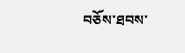བཅོས་ཐབས་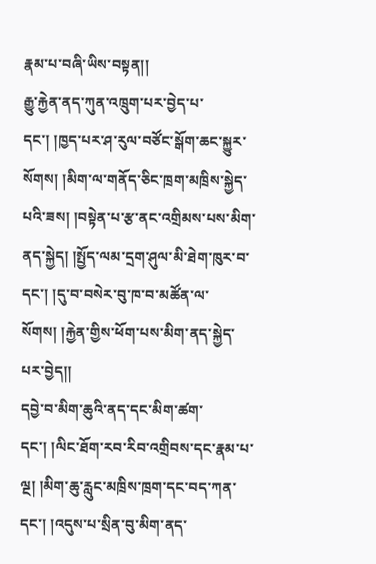རྣམ་པ་བཞི་ཡིས་བསྟན།།
རྒྱུ་རྐྱེན་ནད་ཀུན་འཁྲུག་པར་བྱེད་པ་དང་། །ཁྱད་པར་ཤ་རུལ་བཙོང་སྒོག་ཆང་སྐྱུར་སོགས། །མིག་ལ་གནོད་ཅིང་ཁྲག་མཁྲིས་སྐྱེད་པའི་ཟས། །བསྟེན་པ་རྩ་ནང་འགྲིམས་པས་མིག་ནད་སྐྱེད། །སྤྱོད་ལམ་དྲག་ཤུལ་མི་ཐེག་ཁུར་བ་དང་། །དུ་བ་བསེར་བུ་ཁ་བ་མཚོན་ལ་སོགས། །རྐྱེན་གྱིས་ཕོག་པས་མིག་ནད་སྐྱེད་པར་བྱེད།།
དབྱེ་བ་མིག་ཆུའི་ནད་དང་མིག་ཚག་དང་། །ལིང་ཐོག་རབ་རིབ་འགྲིབས་དང་རྣམ་པ་ལྔ། །མིག་ཆུ་རླུང་མཁྲིས་ཁྲག་དང་བད་ཀན་དང་། །འདུས་པ་སྲིན་བུ་མིག་ནད་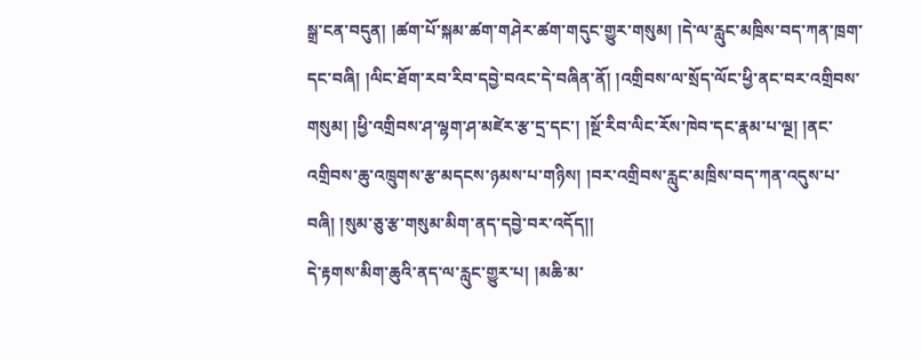སྒྲ་ངན་བདུན། །ཚག་པོ་སྐམ་ཚག་གཤེར་ཚག་གདུང་གྱུར་གསུམ། །དེ་ལ་རླུང་མཁྲིས་བད་ཀན་ཁྲག་དང་བཞི། །ལིང་ཐོག་རབ་རིབ་དབྱེ་བའང་དེ་བཞིན་ནོ། །འགྲིབས་ལ་སྲོད་ལོང་ཕྱི་ནང་བར་འགྲིབས་གསུམ། །ཕྱི་འགྲིབས་ཤ་ལྷག་ཤ་མཛེར་རྩ་དྲ་དང་། །སྔོ་རིབ་ལིང་རོས་ཁེབ་དང་རྣམ་པ་ལྔ། །ནང་འགྲིབས་ཆུ་འཁྲུགས་རྩ་མདངས་ཉམས་པ་གཉིས། །བར་འགྲིབས་རླུང་མཁྲིས་བད་ཀན་འདུས་པ་བཞི། །སུམ་ཅུ་རྩ་གསུམ་མིག་ནད་དབྱེ་བར་འདོད།།
དེ་རྟགས་མིག་ཆུའི་ནད་ལ་རླུང་གྱུར་པ། །མཆི་མ་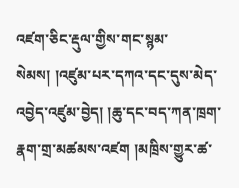འཛག་ཅིང་རྡུལ་གྱིས་གང་སྙམ་སེམས། །འཛུམ་པར་དཀའ་དང་དུས་མེད་འབྱེད་འཛུམ་བྱེད། །ཆུ་དང་བད་ཀན་ཁྲག་རྣག་གྲ་མཚམས་འཛག །མཁྲིས་གྱུར་ཚ་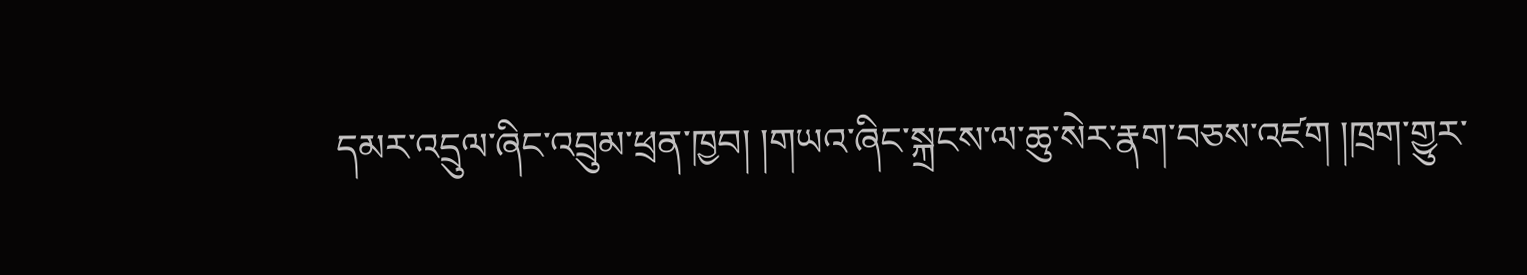དམར་འདྲུལ་ཞིང་འབྲུམ་ཕྲན་ཁྱབ། །གཡའ་ཞིང་སྐྲངས་ལ་ཆུ་སེར་རྣག་བཅས་འཛག །ཁྲག་གྱུར་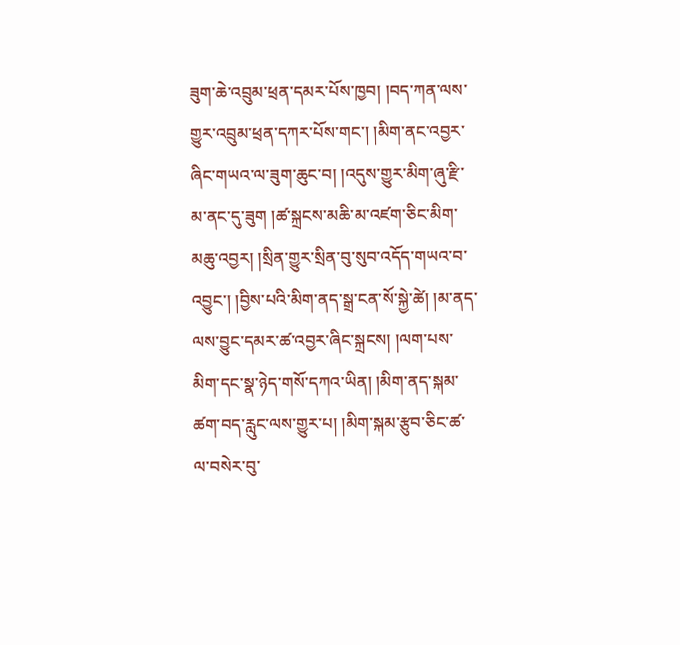ཟུག་ཆེ་འབྲུམ་ཕྲན་དམར་པོས་ཁྱབ། །བད་ཀན་ལས་གྱུར་འབྲུམ་ཕྲན་དཀར་པོས་གང་། །མིག་ནང་འབྱར་ཞིང་གཡའ་ལ་ཟུག་ཆུང་བ། །འདུས་གྱུར་མིག་ཞུ་རྫི་མ་ནང་དུ་ཟུག །ཚ་སྐྲངས་མཆི་མ་འཛག་ཅིང་མིག་མཆུ་འབྱར། །སྲིན་གྱུར་སྲིན་བུ་སུབ་འདོད་གཡའ་བ་འབྱུང་། །བྱིས་པའི་མིག་ནད་སྒྲ་ངན་སོ་སྐྱེ་ཚེ། །མ་ནད་ལས་བྱུང་དམར་ཚ་འབྱར་ཞིང་སྐྲངས། །ལག་པས་མིག་དང་སྣ་ཉེད་གསོ་དཀའ་ཡིན། །མིག་ནད་སྐམ་ཚག་བད་རླུང་ལས་གྱུར་པ། །མིག་སྐམ་རྩུབ་ཅིང་ཚ་ལ་བསེར་བུ་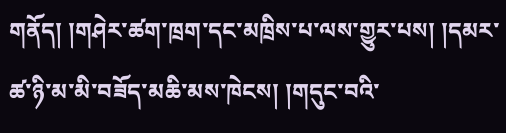གནོད། །གཤེར་ཚག་ཁྲག་དང་མཁྲིས་པ་ལས་གྱུར་པས། །དམར་ཚ་ཉི་མ་མི་བཟོད་མཆི་མས་ཁེངས། །གདུང་བའི་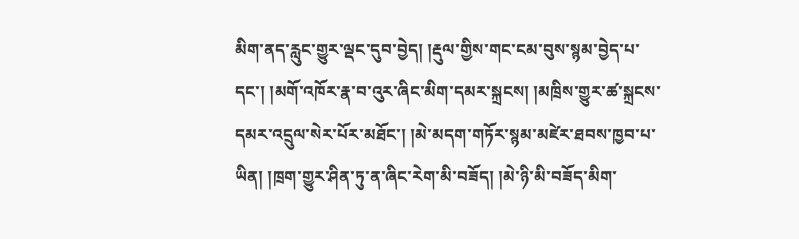མིག་ནད་རླུང་གྱུར་ལྡང་དུབ་བྱེད། །རྡུལ་གྱིས་གང་ངམ་བུས་སྙམ་བྱེད་པ་དང་། །མགོ་འཁོར་རྣ་བ་འུར་ཞིང་མིག་དམར་སྐྲངས། །མཁྲིས་གྱུར་ཚ་སྐྲངས་དམར་འདྲུལ་སེར་པོར་མཐོང་། །མེ་མདག་གཏོར་སྙམ་མཛེར་ཐབས་ཁྱབ་པ་ཡིན། །ཁྲག་གྱུར་ཤིན་ཏུ་ན་ཞིང་རེག་མི་བཟོད། །མེ་ཉི་མི་བཟོད་མིག་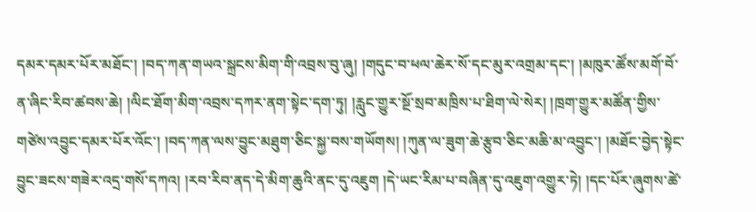དམར་དམར་པོར་མཐོང་། །བད་ཀན་གཡའ་སྐྲངས་མིག་གི་འབྲས་བུ་ཞུ། །གདུང་བ་ཕལ་ཆེར་སོ་དང་མུར་འགྲམ་དང་། །མཁུར་ཚོས་མགོ་བོ་ན་ཞིང་རིབ་ཚབས་ཆེ། །ལིང་ཐོག་མིག་འབྲས་དཀར་ནག་སྟེང་དག་ཏུ། །རླུང་གྱུར་སྔོ་སྲབ་མཁྲིས་པ་ཐིག་ལེ་སེར། །ཁྲག་གྱུར་མཚོན་གྱིས་གཙེས་འབྱུང་དམར་པོར་འོང་། །བད་ཀན་ལས་བྱུང་མཐུག་ཅིང་སྐྱ་བས་གཡོགས། །ཀུན་ལ་ཟུག་ཆེ་རྩུབ་ཅིང་མཆི་མ་འབྱུང་། །མཐོང་བྱེད་སྟེང་བྱུང་ཟངས་གཟེར་འདྲ་གསོ་དཀའ། །རབ་རིབ་ནད་དེ་མིག་ཆུའི་ནང་དུ་འཇུག །དེ་ཡང་རིམ་པ་བཞིན་དུ་འཇུག་འགྱུར་ཏེ། །དང་པོར་ཞུགས་ཚེ་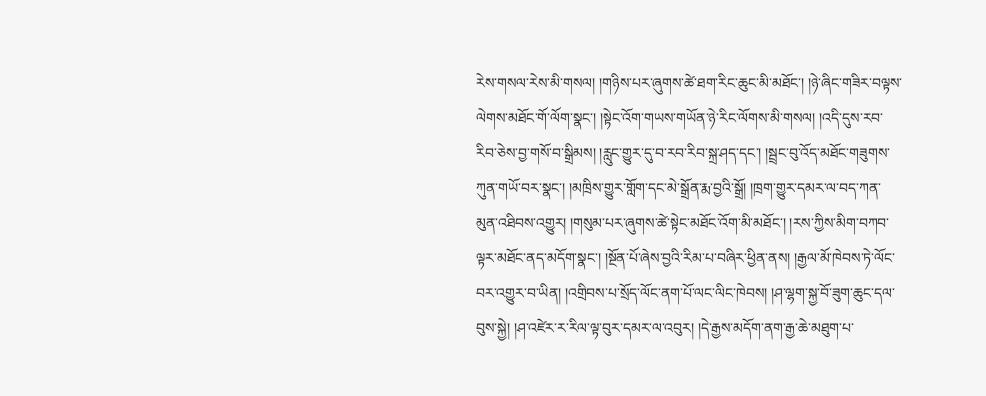རེས་གསལ་རེས་མི་གསལ། །གཉིས་པར་ཞུགས་ཚེ་ཐག་རིང་ཆུང་མི་མཐོང་། །ཉེ་ཞིང་གཟིར་བལྟས་ལེགས་མཐོང་གོ་ལོག་སྣང་། །སྟེང་འོག་གཡས་གཡོན་ཉེ་རིང་ལོགས་མི་གསལ། །འདི་དུས་རབ་རིབ་ཅེས་བྱ་གསོ་བ་སྒྲིམས། །རླུང་གྱུར་དུ་བ་རབ་རིབ་སྐྲ་ཤད་དང་། །སྦྲང་བུ་འོད་མཐོང་གཟུགས་ཀུན་གཡོ་བར་སྣང་། །མཁྲིས་གྱུར་གློག་དང་མེ་སྒྲོན་རྨ་བྱའི་སྒྲོ། །ཁྲག་གྱུར་དམར་ལ་བད་ཀན་མུན་འཐིབས་འགྱུར། །གསུམ་པར་ཞུགས་ཚེ་སྟེང་མཐོང་འོག་མི་མཐོང་། །རས་ཀྱིས་མིག་བཀབ་ལྟར་མཐོང་ནད་མདོག་སྣང་། །སྔོན་པོ་ཞེས་བྱའི་རིམ་པ་བཞིར་ཕྱིན་ནས། །རྒྱལ་མོ་ཁེབས་ཏེ་ལོང་བར་འགྱུར་བ་ཡིན། །འགྲིབས་པ་སྲོད་ལོང་ནག་པོ་ལང་ལིང་ཁེབས། །ཤ་ལྷག་སྐྱ་བོ་ཟུག་ཆུང་དལ་བུས་སྐྱེ། །ཤ་འཛེར་ར་རིལ་ལྟ་བུར་དམར་ལ་འབུར། །དེ་རྒྱས་མདོག་ནག་རྒྱ་ཆེ་མཐུག་པ་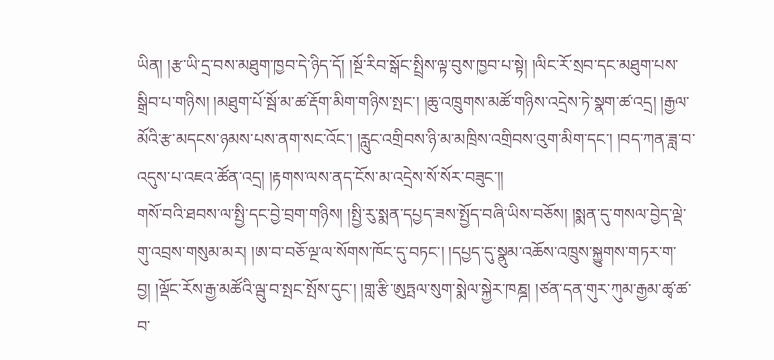ཡིན། །རྩ་ཡི་དྲ་བས་མཐུག་ཁྱབ་དེ་ཉིད་དོ། །སྔོ་རིབ་སྒོང་སྤྲིས་ལྟ་བུས་ཁྱབ་པ་སྟེ། །ལིང་རོ་སྲབ་དང་མཐུག་པས་སྒྲིབ་པ་གཉིས། །མཐུག་པོ་སྦོ་མ་ཚ་རྡོག་མིག་གཉིས་སྤང་། །ཆུ་འཁྲུགས་མཚོ་གཉིས་འདྲེས་ཏེ་སྣག་ཚ་འདྲ། །རྒྱལ་མོའི་རྩ་མདངས་ཉམས་པས་ནག་སང་འོང་། །རླུང་འགྲིབས་ཉི་མ་མཁྲིས་འགྲིབས་འུག་མིག་དང་། །བད་ཀན་ཟླ་བ་འདུས་པ་འཇའ་ཚོན་འདྲ། །རྟགས་ལས་ནད་ངོས་མ་འདྲེས་སོ་སོར་བཟུང་།།
གསོ་བའི་ཐབས་ལ་སྤྱི་དང་བྱེ་བྲག་གཉིས། །སྤྱི་རུ་སྨན་དཔྱད་ཟས་སྤྱོད་བཞི་ཡིས་བཅོས། །སྨན་དུ་གསལ་བྱེད་ལྡེ་གུ་འབྲས་གསུམ་མར། །ཨ་བ་བཅོ་ལྔ་ལ་སོགས་ཁོང་དུ་བཏང་། །དཔྱད་དུ་སྣུམ་འཆོས་འཁྲུས་སྐྱུགས་གཏར་ག་བྱ། །ལྡོང་རོས་རྒྱ་མཚོའི་ལྦུ་བ་སྤང་སྤོས་དུང་། །གླ་རྩི་ཨུཏྤལ་སུག་སྨེལ་སྐྱེར་ཁཎྜ། །ཙན་དན་གུར་ཀུམ་རྒྱམ་ཚྭ་ཚ་བ་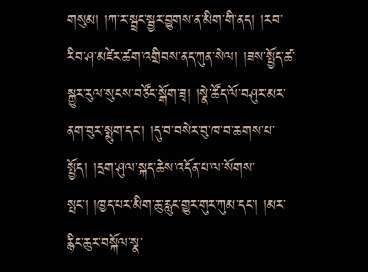གསུམ། །ཀ་ར་སྦྲང་སྦྱར་བྱུགས་ན་མིག་གི་ནད། །རབ་རིབ་ཤ་མཛེར་ཚག་འགྲིབས་ནད་ཀུན་སེལ། །ཟས་སྤྱོད་ཚ་སྐྱུར་རུལ་སུངས་བཙོང་སྒོག་ཟྭ། །སྣེ་ཚོད་ལོ་བཤུར་མར་ནག་བུར་སྨུག་དང་། །དུ་བ་བསེར་བུ་ཁ་བ་ཆགས་པ་སྤྱོད། །དྲག་ཤུལ་སྐད་ཆེས་འདོན་པ་ལ་སོགས་སྤང་། །ཁྱད་པར་མིག་ཆུ་རླུང་གྱུར་གུར་ཀུམ་དང་། །མར་རྙིང་ཆུར་བསྐོལ་སྣ་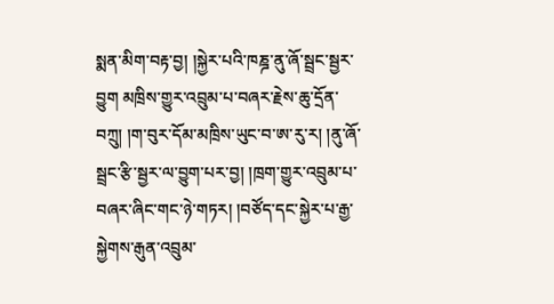སྨན་མིག་བརྟ་བྱ། །སྐྱེར་པའི་ཁཎྜ་ནུ་ཞོ་སྦྲང་སྦྱར་བྱུག མཁྲིས་གྱུར་འབྲུམ་པ་བཞར་རྗེས་ཆུ་དྲོན་བཀྲུ། །ག་བུར་དོམ་མཁྲིས་ཡུང་བ་ཨ་རུ་ར། །ནུ་ཞོ་སྦྲང་རྩི་སྦྱར་ལ་བྱུག་པར་བྱ། །ཁྲག་གྱུར་འབྲུམ་པ་བཞར་ཞིང་གང་ཉེ་གཏར། །བཙོད་དང་སྐྱེར་པ་རྒྱ་སྐྱེགས་རྒུན་འབྲུམ་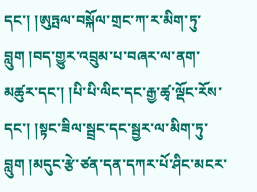དང་། །ཨུཏྤལ་བསྐོལ་གྲང་ཀ་ར་མིག་ཏུ་བླུག །བད་གྱུར་འབྲུམ་པ་བཞར་ལ་ནག་མཚུར་དང་། །པི་པི་ལིང་དང་རྒྱ་ཚྭ་ལྡོང་རོས་དང་། །སྟང་ཟིལ་སྦྲང་དང་སྦྱར་ལ་མིག་ཏུ་བླུག །མདུང་རྩེ་ཙན་དན་དཀར་པོ་ཤིང་མངར་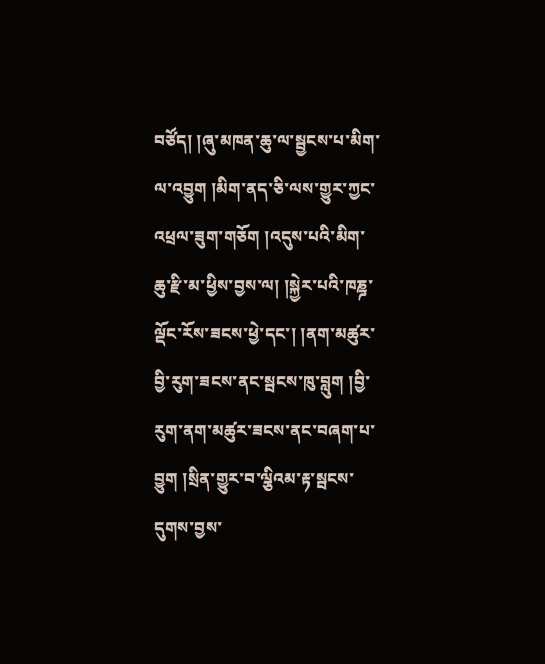བཙོད། །ཞུ་མཁན་ཆུ་ལ་སྦྱངས་པ་མིག་ལ་འབྱུག །མིག་ནད་ཅི་ལས་གྱུར་ཀྱང་འཕྲལ་ཟུག་གཅོག །འདུས་པའི་མིག་ཆུ་རྫི་མ་ཕྱིས་བྱས་ལ། །སྐྱེར་པའི་ཁཎྜ་ལྡོང་རོས་ཟངས་ཕྱེ་དང་། །ནག་མཚུར་བྱི་རུག་ཟངས་ནང་སྦངས་ཁུ་བླུག །བྱི་རུག་ནག་མཚུར་ཟངས་ནང་བཞག་པ་བྱུག །སྲིན་གྱུར་བ་ལྕིའམ་རྟ་སྦངས་དུགས་བྱས་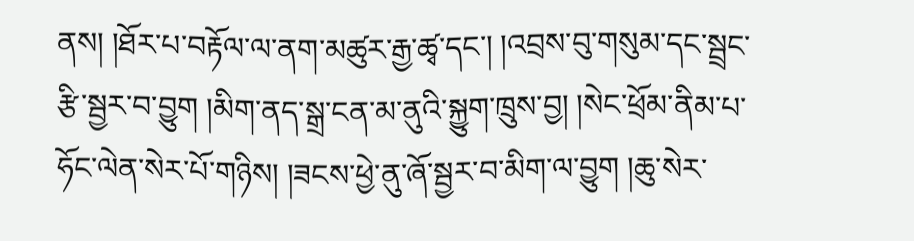ནས། །ཐོར་པ་བརྟོལ་ལ་ནག་མཚུར་རྒྱ་ཚྭ་དང་། །འབྲས་བུ་གསུམ་དང་སྦྲང་རྩི་སྦྱར་བ་བྱུག །མིག་ནད་སྒྲ་ངན་མ་ནུའི་སྐྱུག་ཁྲུས་བྱ། །སེང་ཕྲོམ་ནིམ་པ་ཧོང་ལེན་སེར་པོ་གཉིས། །ཟངས་ཕྱེ་ནུ་ཞོ་སྦྱར་བ་མིག་ལ་བྱུག །ཆུ་སེར་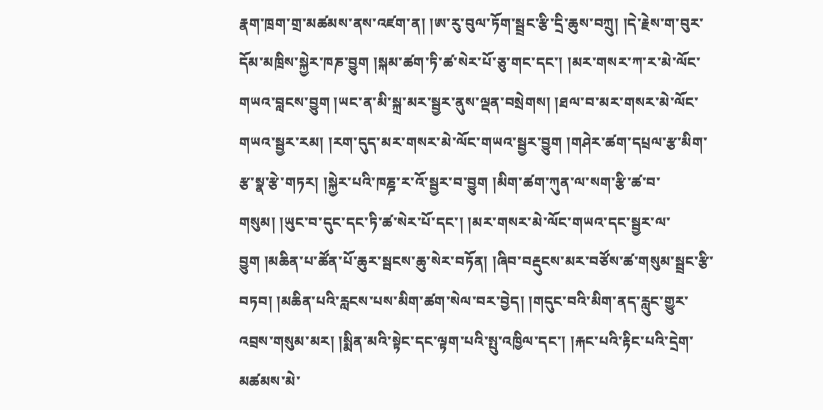རྣག་ཁྲག་གྲ་མཚམས་ནས་འཛག་ན། །ཨ་རུ་བུལ་ཏོག་སྦྲང་རྩི་དྲི་ཆུས་བཀྲུ། །དེ་རྗེས་ག་བུར་དོམ་མཁྲིས་སྐྱེར་ཁཎ་བྱུག །སྐམ་ཚག་ཏི་ཚ་སེར་པོ་ཅུ་གང་དང་། །མར་གསར་ཀ་ར་མེ་ལོང་གཡའ་བླངས་བྱུག །ཡང་ན་མི་སྐྲ་མར་སྦྱར་ནུས་ལྡན་བསྲེགས། །ཐལ་བ་མར་གསར་མེ་ལོང་གཡའ་སྦྱར་རམ། །རག་དུད་མར་གསར་མེ་ལོང་གཡའ་སྦྱར་བྱུག །གཤེར་ཚག་དཔྲལ་རྩ་མིག་རྩ་སྣ་རྩེ་གཏར། །སྐྱེར་པའི་ཁཎྜ་ར་འོ་སྦྱར་བ་བྱུག །མིག་ཚག་ཀུན་ལ་སག་རྩི་ཚ་བ་གསུམ། །ཡུང་བ་དུང་དང་ཏི་ཚ་སེར་པོ་དང་། །མར་གསར་མེ་ལོང་གཡའ་དང་སྦྱར་ལ་བྱུག །མཆིན་པ་ཚོན་པོ་ཆུར་སྦངས་ཆུ་སེར་བཏོན། །ཞིབ་བརྡུངས་མར་བཙོས་ཚ་གསུམ་སྦྲང་རྩི་བཏབ། །མཆིན་པའི་རླངས་པས་མིག་ཚག་སེལ་བར་བྱེད། །གདུང་བའི་མིག་ནད་རླུང་གྱུར་འབྲས་གསུམ་མར། །སྨིན་མའི་སྟེང་དང་ལྟག་པའི་སྤུ་འཁྱིལ་དང་། །རྐང་པའི་རྟིང་པའི་དྲེག་མཚམས་མེ་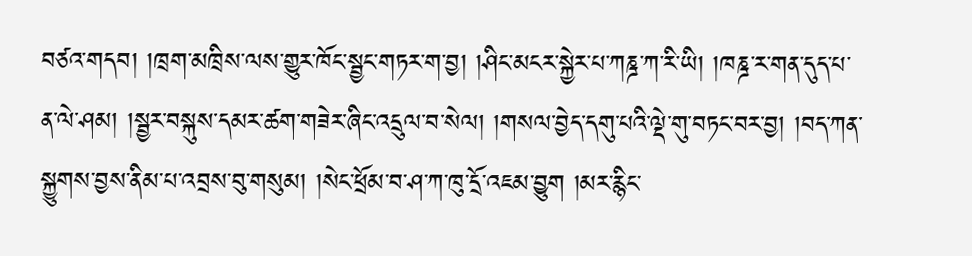བཙའ་གདབ། །ཁྲག་མཁྲིས་ལས་གྱུར་ཁོང་སྦྱང་གཏར་ག་བྱ། །ཤིང་མངར་སྐྱེར་པ་ཀཎྜ་ཀ་རི་ཡི། །ཁཎྜ་ར་གན་དུད་པ་ན་ལེ་ཤམ། །སྦྱར་བསྐུས་དམར་ཚག་གཟེར་ཞིང་འདྲུལ་བ་སེལ། །གསལ་བྱེད་དགུ་པའི་ལྡེ་གུ་བཏང་བར་བྱ། །བད་ཀན་སྐྱུགས་བྱས་ནིམ་པ་འབྲས་བུ་གསུམ། །སེང་ཕྲོམ་བ་ཤ་ཀ་ཁུ་དྲོ་འཇམ་བྱུག །མར་རྙིང་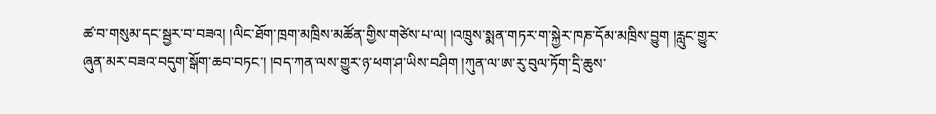ཚ་བ་གསུམ་དང་སྦྱར་བ་བཟའ། །ལིང་ཐོག་ཁྲག་མཁྲིས་མཚོན་གྱིས་གཙེས་པ་ལ། །འཁྲུས་སྨན་གཏར་ག་སྐྱེར་ཁཎ་དོམ་མཁྲིས་བྱུག །རླུང་གྱུར་ཞུན་མར་བཟའ་བདུག་སྒོག་ཆབ་བཏང་། །བད་ཀན་ལས་གྱུར་ཉ་ཕག་ཤ་ཡིས་བཤིག །ཀུན་ལ་ཨ་རུ་བུལ་ཏོག་དྲི་ཆུས་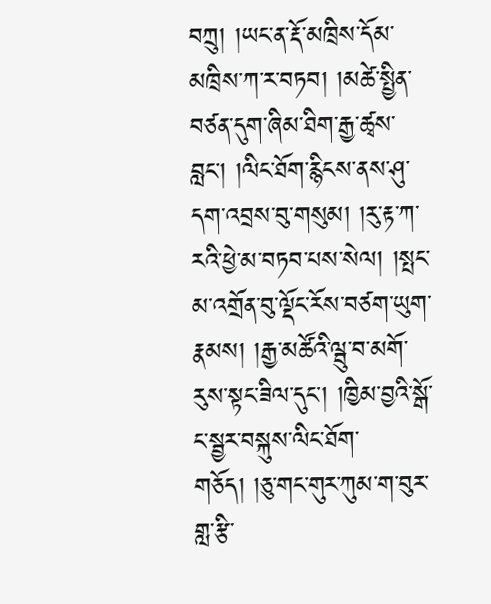བཀྲུ། །ཡང་ན་རྡོ་མཁྲིས་དོམ་མཁྲིས་ཀ་ར་བཏབ། །མཚེ་སྤྱིན་བཙན་དུག་ཞིམ་ཐིག་རྒྱ་ཚྭས་བླང་། །ལིང་ཐོག་རྙིངས་ནས་ཤུ་དག་འབྲས་བུ་གསུམ། །རུ་རྟ་ཀ་རའི་ཕྱེ་མ་བཏབ་པས་སེལ། །སྤང་མ་འགྲོན་བུ་ལྡོང་རོས་བཙག་ཡུག་རྣམས། །རྒྱ་མཚོའི་ལྦུ་བ་མགོ་རུས་སྟང་ཟིལ་དུང་། །ཁྱིམ་བྱའི་སྒོ་ང་སྦྱར་བསྐུས་ལིང་ཐོག་གཅོད། །ཅུ་གང་གུར་ཀུམ་ག་བུར་གླ་རྩི་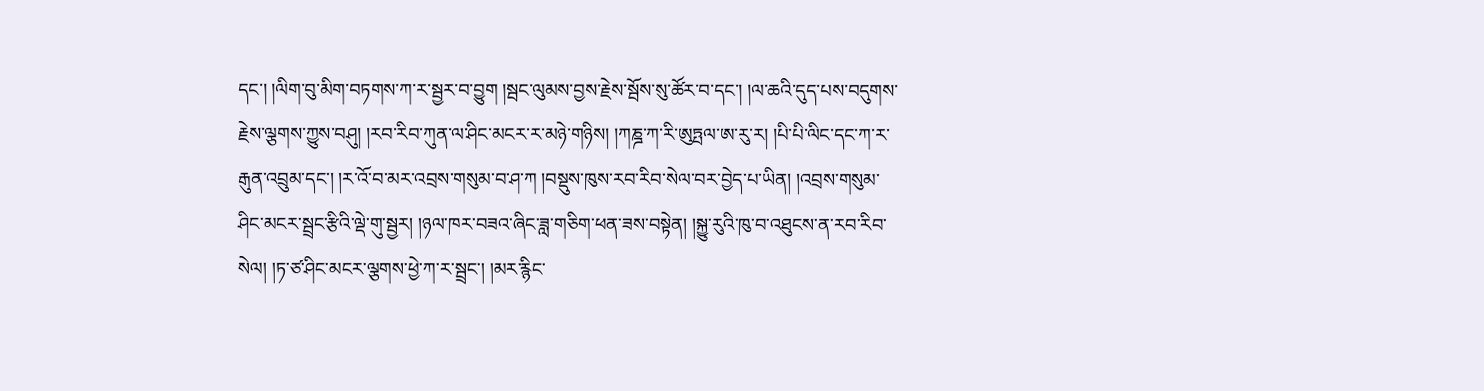དང་། །ལིག་བུ་མིག་བཏགས་ཀ་ར་སྦྱར་བ་བྱུག །སྦང་ལུམས་བྱས་རྗེས་སྦོས་སུ་ཚོར་བ་དང་། །ལ་ཆའི་དུད་པས་བདུགས་རྗེས་ལྕགས་ཀྱུས་བཤུ། །རབ་རིབ་ཀུན་ལ་ཤིང་མངར་ར་མཉེ་གཉིས། །ཀཎྜ་ཀ་རི་ཨུཏྤལ་ཨ་རུ་ར། །པི་པི་ལིང་དང་ཀ་ར་རྒུན་འབྲུམ་དང་། །ར་འོ་བ་མར་འབྲས་གསུམ་བ་ཤ་ཀ །བསྡུས་ཁུས་རབ་རིབ་སེལ་བར་བྱེད་པ་ཡིན། །འབྲས་གསུམ་ཤིང་མངར་སྦྲང་རྩིའི་ལྡེ་གུ་སྦྱར། །ཉལ་ཁར་བཟའ་ཞིང་ཟླ་གཅིག་ཕན་ཟས་བསྟེན། །སྐྱུ་རུའི་ཁུ་བ་འཐུངས་ན་རབ་རིབ་སེལ། །ཏ་ཙ་ཤིང་མངར་ལྕགས་ཕྱེ་ཀ་ར་སྦྲང་། །མར་རྙིང་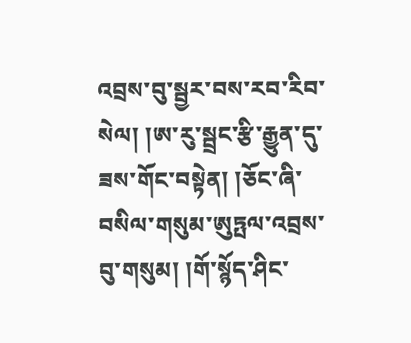འབྲས་བུ་སྦྱར་བས་རབ་རིབ་སེལ། །ཨ་རུ་སྦྲང་རྩི་རྒྱུན་དུ་ཟས་གོང་བསྟེན། །ཅོང་ཞི་བསིལ་གསུམ་ཨུཏྤལ་འབྲས་བུ་གསུམ། །གོ་སྙོད་ཤིང་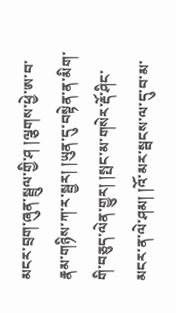མངར་བྲག་ཞུན་སྦྲུལ་གྱི་ཤ །ལྕགས་ཕྱེ་ཨ་བ་རྣམ་གཉིས་ཀ་ར་སྦྱར། །ཡུན་དུ་བསྟེན་ན་མིག་གི་བཅུད་ལེན་གྱུར། །སྤང་མ་གསེར་རྡོ་ཤིང་མངར་ན་ལེ་ཤམ། །འོ་མར་སྦངས་ལ་དུ་བ་མ་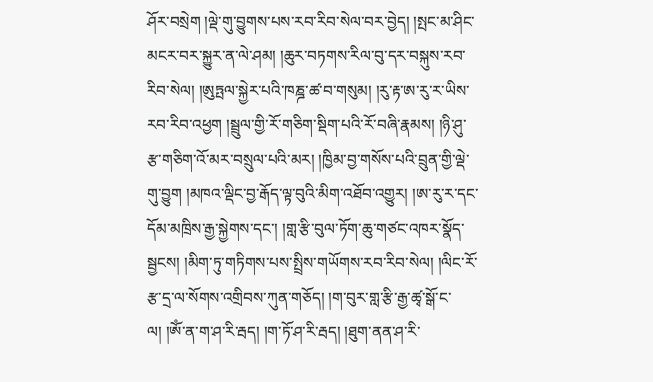ཤོར་བསྲེག །ལྡེ་གུ་བྱུགས་པས་རབ་རིབ་སེལ་བར་བྱེད། །སྤང་མ་ཤིང་མངར་བར་སྐྱུར་ན་ལེ་ཤམ། །ཆུར་བཏགས་རིལ་བུ་དར་བསྐུས་རབ་རིབ་སེལ། །ཨུཏྤལ་སྐྱེར་པའི་ཁཎྜ་ཚ་བ་གསུམ། །རུ་རྟ་ཨ་རུ་ར་ཡིས་རབ་རིབ་འཕྱག །སྦྲུལ་གྱི་རོ་གཅིག་སྡིག་པའི་རོ་བཞི་རྣམས། །ཉི་ཤུ་རྩ་གཅིག་འོ་མར་བསྲུལ་པའི་མར། །ཁྱིམ་བྱ་གསོས་པའི་བྲུན་གྱི་ལྡེ་གུ་བྱུག །མཁའ་ལྡིང་བྱ་རྒོད་ལྟ་བུའི་མིག་འཐོབ་འགྱུར། །ཨ་རུ་ར་དང་དོམ་མཁྲིས་རྒྱ་སྐྱེགས་དང་། །གླ་རྩི་བུལ་ཏོག་ཆུ་གཙང་འཁར་སྣོད་སྦྱངས། །མིག་ཏུ་གཏིགས་པས་སྤྲིས་གཡོགས་རབ་རིབ་སེལ། །ལིང་རོ་རྩ་དྲ་ལ་སོགས་འགྲིབས་ཀུན་གཅོད། །ག་བུར་གླ་རྩི་རྒྱ་ཚྭ་སྒོ་ང་ལ། །ཨོཾ་ན་ག་ཤ་རི་རྦད། །ག་ཏོ་ཤ་རི་རྦད། །ཐུག་ནན་ཤ་རི་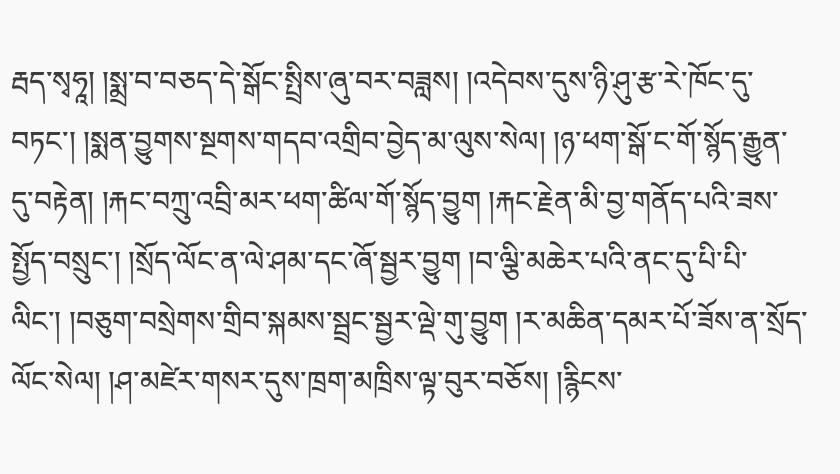རྦད་སྭཧཱ། །སྨྲ་བ་བཅད་དེ་སྒོང་སྤྲིས་ཞུ་བར་བཟླས། །འདེབས་དུས་ཉི་ཤུ་རྩ་རེ་ཁོང་དུ་བཏང་། །སྨན་བྱུགས་སྔགས་གདབ་འགྲིབ་བྱེད་མ་ལུས་སེལ། །ཉ་ཕག་སྒོ་ང་གོ་སྙོད་རྒྱུན་དུ་བརྟེན། །རྐང་བཀྲུ་འབྲི་མར་ཕག་ཚིལ་གོ་སྙོད་བྱུག །རྐང་རྗེན་མི་བྱ་གནོད་པའི་ཟས་སྤྱོད་བསྲུང་། །སྲོད་ལོང་ན་ལེ་ཤམ་དང་ཞོ་སྦྱར་བྱུག །བ་ལྕི་མཆེར་པའི་ནང་དུ་པི་པི་ལིང་། །བཅུག་བསྲེགས་གྲིབ་སྐམས་སྦྲང་སྦྱར་ལྡེ་གུ་བྱུག །ར་མཆིན་དམར་པོ་ཟོས་ན་སྲོད་ལོང་སེལ། །ཤ་མཛེར་གསར་དུས་ཁྲག་མཁྲིས་ལྟ་བུར་བཅོས། །རྙིངས་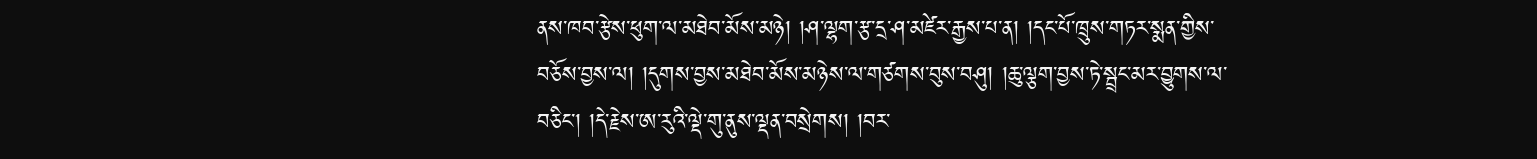ནས་ཁབ་རྩེས་ཕུག་ལ་མཐེབ་མོས་མཉེ། །ཤ་ལྷག་རྩ་དྲ་ཤ་མཛེར་རྒྱས་པ་ན། །དང་པོ་ཁྲུས་གཏར་སྨན་གྱིས་བཅོས་བྱས་ལ། །དུགས་བྱས་མཐེབ་མོས་མཉེས་ལ་གཙགས་བུས་བཤུ། །ཆུ་ལྕག་བྱས་ཏེ་སྦྲང་མར་བྱུགས་ལ་བཅིང་། །དེ་རྗེས་ཨ་རུའི་ལྡེ་གུ་ནུས་ལྡན་བསྲེགས། །བར་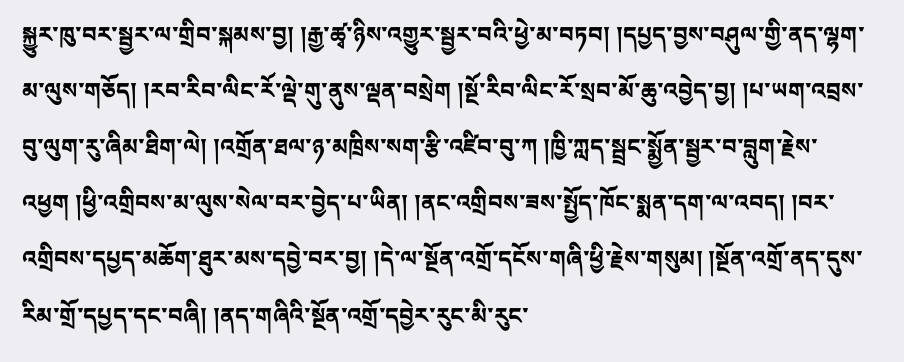སྐྱུར་ཁུ་བར་སྦྱར་ལ་གྲིབ་སྐམས་བྱ། །རྒྱ་ཚྭ་ཉིས་འགྱུར་སྦྱར་བའི་ཕྱེ་མ་བཏབ། །དཔྱད་བྱས་བཤུལ་གྱི་ནད་ལྷག་མ་ལུས་གཅོད། །རབ་རིབ་ལིང་རོ་ལྡེ་གུ་ནུས་ལྡན་བསྲེག །སྔོ་རིབ་ལིང་རོ་སྲབ་མོ་ཆུ་འབྱེད་བྱ། །པ་ཡག་འབྲས་བུ་ལུག་རུ་ཞིམ་ཐིག་ལེ། །འགྲོན་ཐལ་ཉ་མཁྲིས་སག་རྩི་འཛིབ་བུ་ཀ །ཁྱི་ཀླད་སྦྲང་སྨྱོན་སྦྱར་བ་བླུག་རྗེས་འཕྱག །ཕྱི་འགྲིབས་མ་ལུས་སེལ་བར་བྱེད་པ་ཡིན། །ནང་འགྲིབས་ཟས་སྤྱོད་ཁོང་སྨན་དག་ལ་འབད། །བར་འགྲིབས་དཔྱད་མཆོག་ཐུར་མས་དབྱེ་བར་བྱ། །དེ་ལ་སྔོན་འགྲོ་དངོས་གཞི་ཕྱི་རྗེས་གསུམ། །སྔོན་འགྲོ་ནད་དུས་རིམ་གྲོ་དཔྱད་དང་བཞི། །ནད་གཞིའི་སྔོན་འགྲོ་དབྱེར་རུང་མི་རུང་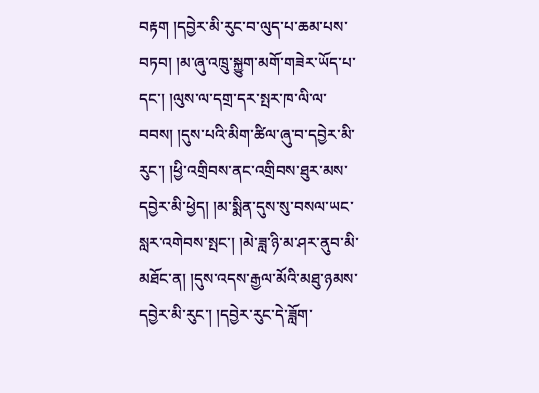བརྟག །དབྱེར་མི་རུང་བ་ལུད་པ་ཆམ་པས་བཏབ། །མ་ཞུ་འཁྲུ་སྐྱུག་མགོ་གཟེར་ཡོད་པ་དང་། །ལུས་ལ་དགྲ་དར་སྤར་ཁ་ལི་ལ་བབས། །དུས་པའི་མིག་ཚིལ་ཞུ་བ་དབྱེར་མི་རུང་། །ཕྱི་འགྲིབས་ནང་འགྲིབས་ཐུར་མས་དབྱེར་མི་ཕྱེད། །མ་སྨིན་དུས་སུ་བསལ་ཡང་སླར་འགེབས་སྤང་། །མེ་ཟླ་ཉི་མ་ཤར་ནུབ་མི་མཐོང་ན། །དུས་འདས་རྒྱལ་མོའི་མཐུ་ཉམས་དབྱེར་མི་རུང་། །དབྱེར་རུང་དེ་ཟློག་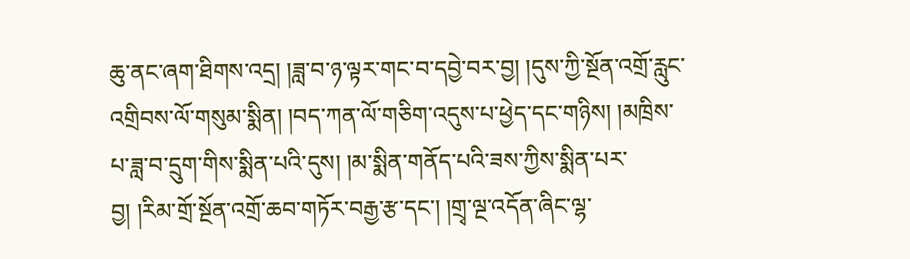ཆུ་ནང་ཞག་ཐིགས་འདྲ། །ཟླ་བ་ཉ་ལྟར་གང་བ་དབྱེ་བར་བྱ། །དུས་ཀྱི་སྔོན་འགྲོ་རླུང་འགྲིབས་ལོ་གསུམ་སྨིན། །བད་ཀན་ལོ་གཅིག་འདུས་པ་ཕྱེད་དང་གཉིས། །མཁྲིས་པ་ཟླ་བ་དྲུག་གིས་སྨིན་པའི་དུས། །མ་སྨིན་གནོད་པའི་ཟས་ཀྱིས་སྨིན་པར་བྱ། །རིམ་གྲོ་སྔོན་འགྲོ་ཆབ་གཏོར་བརྒྱ་རྩ་དང་། །གྲྭ་ལྔ་འདོན་ཞིང་ལྷ་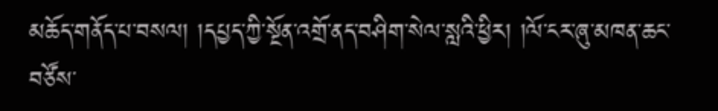མཆོད་གནོད་པ་བསལ། །དཔྱད་ཀྱི་སྔོན་འགྲོ་ནད་བཤིག་སེལ་སླའི་ཕྱིར། །ལོ་ངར་ཞུ་མཁན་ཆང་བཙོས་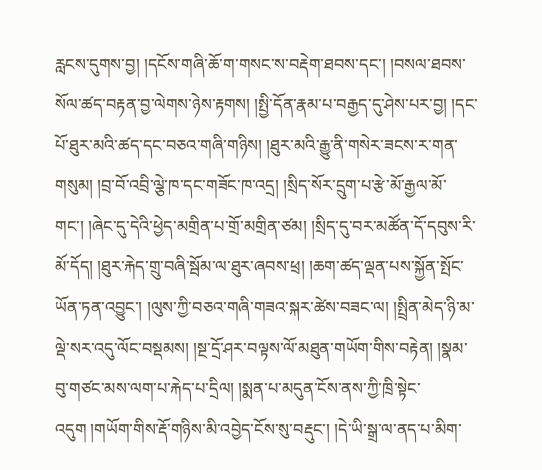རླངས་དུགས་བྱ། །དངོས་གཞི་ཆོ་ག་གསང་ས་བརྡེག་ཐབས་དང་། །བསལ་ཐབས་སོལ་ཚད་བརྟན་བྱ་ལེགས་ཉེས་རྟགས། །སྤྱི་དོན་རྣམ་པ་བརྒྱད་དུ་ཤེས་པར་བྱ། །དང་པོ་ཐུར་མའི་ཚད་དང་བཅའ་གཞི་གཉིས། །ཐུར་མའི་རྒྱུ་ནི་གསེར་ཟངས་ར་གན་གསུམ། །བྲ་བོ་འབྲི་ལྕེ་ཁ་དང་གཟོང་ཁ་འདྲ། །སྲིད་སོར་དྲུག་པ་རྩེ་མོ་རྒྱལ་མོ་གང་། །ཞེང་དུ་དེའི་ཕྱེད་མགྲིན་པ་གྲོ་མགྲིན་ཙམ། །སྲིད་དུ་བར་མཚོན་དོ་དབུས་རི་མོ་དོད། །ཐུར་རྐེད་གྲུ་བཞི་སྦོམ་ལ་ཐུར་ཞབས་ཕྲ། །ཆག་ཚད་ལྡན་པས་སྐྱོན་སྤོང་ཡོན་ཏན་འབྱུང་། །ལུས་ཀྱི་བཅའ་གཞི་གཟའ་སྐར་ཚེས་བཟང་ལ། །སྤྲིན་མེད་ཉི་མ་ལྡེ་སར་འདུ་ལོང་བསྡམས། །སྔ་དྲོ་ཤར་བལྟས་ལོ་མཐུན་གཡོག་གིས་བརྟེན། །སྣམ་བུ་གཙང་མས་ལག་པ་རྐེད་པ་དྲིལ། །སྨན་པ་མདུན་ངོས་ནས་ཀྱི་ཁྲི་སྟེང་འདུག །གཡོག་གིས་རྡོ་གཉིས་མི་འབྱེད་ངོས་སུ་བརྡུང་། །དེ་ཡི་སྒྲ་ལ་ནད་པ་མིག་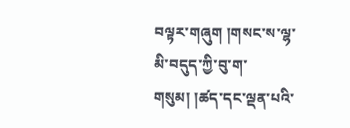བལྟར་གཞུག །གསང་ས་ལྷ་མི་བདུད་ཀྱི་བུ་ག་གསུམ། །ཚད་དང་ལྡན་པའི་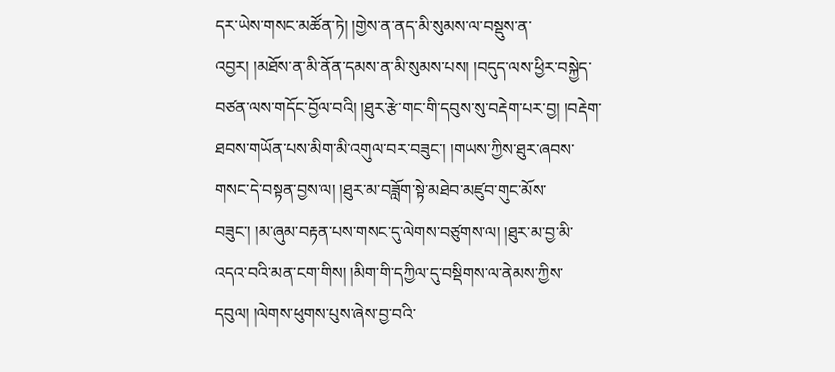དར་ཡེས་གསང་མཚོན་ཏེ། །གྱེས་ན་ནད་མི་སུམས་ལ་བསྡུས་ན་འབྱར། །མཐོས་ན་མི་ནོན་དམས་ན་མི་སུམས་པས། །བདུད་ལས་ཕྱིར་བསྐྱེད་བཙན་ལས་གདོང་བྱོལ་བའི། །ཐུར་རྩེ་གང་གི་དབུས་སུ་བརྡེག་པར་བྱ། །བརྡེག་ཐབས་གཡོན་པས་མིག་མི་འགུལ་བར་བཟུང་། །གཡས་ཀྱིས་ཐུར་ཞབས་གསང་དེ་བསྟན་བྱས་ལ། །ཐུར་མ་བཟློག་སྟེ་མཐེབ་མཛུབ་གུང་མོས་བཟུང་། །མ་ཞུམ་བརྟན་པས་གསང་དུ་ལེགས་བཙུགས་ལ། །ཐུར་མ་བྱ་མི་འདའ་བའི་མན་ངག་གིས། །མིག་གི་དཀྱིལ་དུ་བསྡིགས་ལ་ནེམས་ཀྱིས་དབུལ། །ལེགས་ཕུགས་པུས་ཞེས་བྱ་བའི་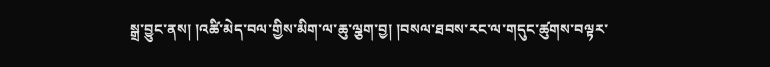སྒྲ་བྱུང་ནས། །འཚི་མེད་བལ་གྱིས་མིག་ལ་ཆུ་ལྕག་བྱ། །བསལ་ཐབས་རང་ལ་གདུང་ཚུགས་བལྟར་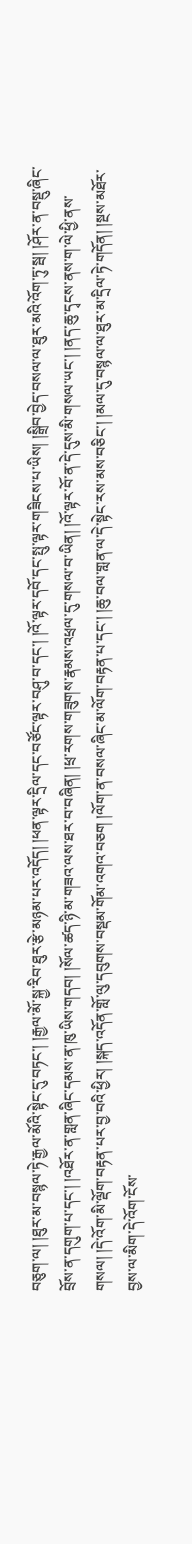བཅུག་ལ། །ཐུར་མ་བསྙལ་ཏེ་རྒྱལ་མོའི་སྟེང་དུ་བཏང་། །རྒྱལ་མོ་སྐྱ་རིབ་ཐུར་རྩེ་མཉམ་པར་འདོད། །ཕན་ལྟར་དྲིལ་དང་བཙོང་ལྟར་བཤུ་བ་དང་། །འོ་ལྟར་དབོ་དང་སྤུ་ལྟར་གཟིངས་པ་ཡིས། །སྒྲིབ་བྱེད་བསལ་ལ་ཐུར་མའི་འོག་ཏུ་སྦ། །ཤོར་ན་བསྡུ་ཞིང་བྲོས་ན་དགུག་པ་དང་། །འཐོར་ན་གླན་ཞིང་དམས་ན་ཁུ་ཡིས་གདབ། །སོལ་ཚད་ཉི་མ་གཟའ་ལས་ཐར་བ་བཞིན། །ཕྲ་རགས་གཟུགས་རྣམས་འཕྲལ་དུ་གསལ་བ་ཡིན། །འོ་ལྟར་བོ་ན་དེ་དུས་མི་གསལ་ཡང་། །ནད་ཆུ་དྭངས་ནས་ག་ལེ་ཕྱི་ནས་གསལ། །དེ་འོག་མི་ལྡོག་བརྟན་པར་བྱ་བའི་ཕྱིར། །སྐད་འདོན་གློ་ལུ་དབུགས་བསྡམ་གོམ་འགའ་བཅག །ལོག་ན་བསལ་ཞིང་མ་ལོག་བརྟན་པ་དང་། །ཆུ་བལ་གླན་ལ་དེ་སྟེང་རས་མས་བཅིང་། །མལ་དུ་བསྙལ་ལ་ཐུར་མ་དྲིལ་ཏེ་གདོན། །སྔས་མཐོར་བྱས་ལ་མིག་དེ་འོག་ངོས་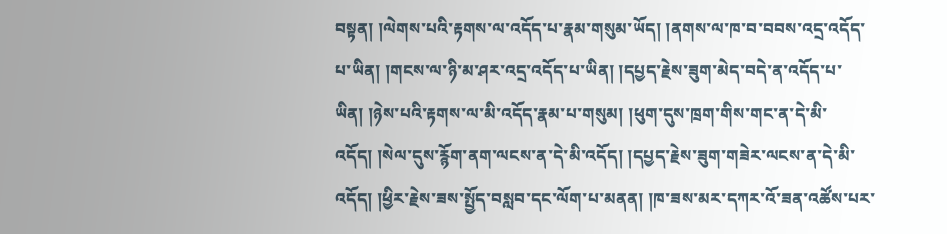བསྟན། །ལེགས་པའི་རྟགས་ལ་འདོད་པ་རྣམ་གསུམ་ཡོད། །ནགས་ལ་ཁ་བ་བབས་འདྲ་འདོད་པ་ཡིན། །གངས་ལ་ཉི་མ་ཤར་འདྲ་འདོད་པ་ཡིན། །དཔྱད་རྗེས་ཟུག་མེད་བདེ་ན་འདོད་པ་ཡིན། །ཉེས་པའི་རྟགས་ལ་མི་འདོད་རྣམ་པ་གསུམ། །ཕུག་དུས་ཁྲག་གིས་གང་ན་དེ་མི་འདོད། །སེལ་དུས་རྙོག་ནག་ལངས་ན་དེ་མི་འདོད། །དཔྱད་རྗེས་ཟུག་གཟེར་ལངས་ན་དེ་མི་འདོད། །ཕྱིར་རྗེས་ཟས་སྤྱོད་བསླབ་དང་ལོག་པ་མནན། །ཁ་ཟས་མར་དཀར་འོ་ཟན་འཚོས་པར་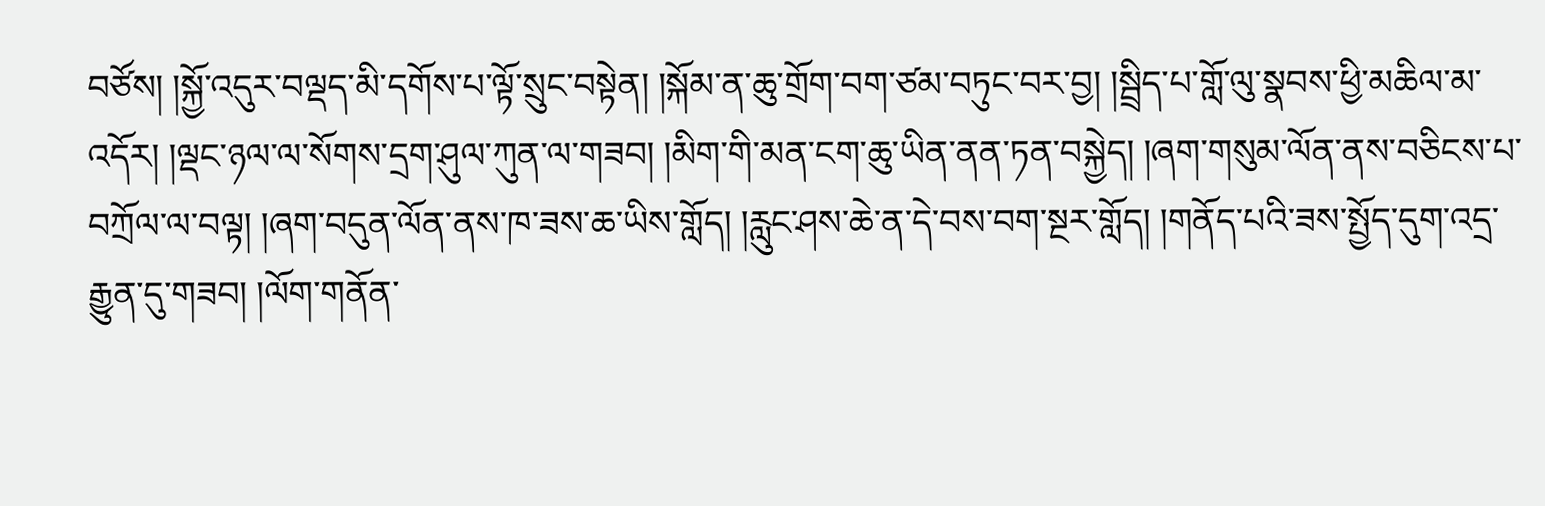བཙོས། །སྐྱོ་འདུར་བལྡད་མི་དགོས་པ་ལྟོ་སྲུང་བསྟེན། །སྐོམ་ན་ཆུ་གྲོག་བག་ཙམ་བཏུང་བར་བྱ། །སྦྲིད་པ་གློ་ལུ་སྣབས་ཕྱི་མཆིལ་མ་འདོར། །ལྡང་ཉལ་ལ་སོགས་དྲག་ཤུལ་ཀུན་ལ་གཟབ། །མིག་གི་མན་ངག་ཆུ་ཡིན་ནན་ཏན་བསྐྱེད། །ཞག་གསུམ་ལོན་ནས་བཅིངས་པ་བཀྲོལ་ལ་བལྟ། །ཞག་བདུན་ལོན་ནས་ཁ་ཟས་ཆ་ཡིས་གློད། །རླུང་ཤས་ཆེ་ན་དེ་བས་བག་སྔར་གློད། །གནོད་པའི་ཟས་སྤྱོད་དུག་འདྲ་རྒྱུན་དུ་གཟབ། །ལོག་གནོན་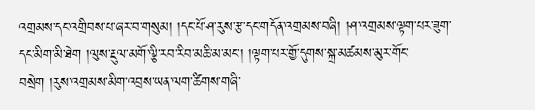འགྲམས་དང་འགྲིབས་པ་ཞར་བ་གསུམ། །དང་པོ་ཤ་རུས་རྩ་དང་གདོན་འགྲམས་བཞི། །ཤ་འགྲམས་ལྟག་པར་ཟུག་དང་མིག་མི་ཐེག །ལུས་རྔུལ་མགོ་ལྕི་རབ་རིབ་མཆི་མ་མང་། །ལྟག་པར་གྱོ་དུགས་སྐྲ་མཚམས་མུར་གོང་བསྲེག །རུས་འགྲམས་མིག་འབྲས་ཡན་ལག་ཚིགས་གཞི་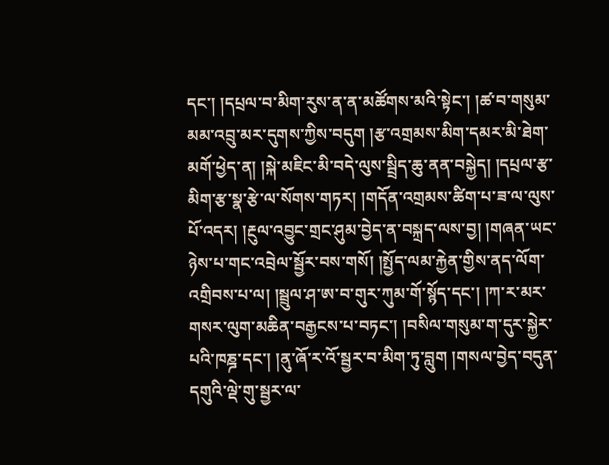དང་། །དཔྲལ་བ་མིག་རུས་ན་ན་མཚོགས་མའི་སྟེང་། །ཚ་བ་གསུམ་མམ་འབྲུ་མར་དུགས་ཀྱིས་བདུག །རྩ་འགྲམས་མིག་དམར་མི་ཐེག་མགོ་ཕྱེད་ན། །སྐེ་མཇིང་མི་བདེ་ལུས་སྦྲིད་ཆུ་ནན་བསྐྱེད། །དཔྲལ་རྩ་མིག་རྩ་སྣ་རྩེ་ལ་སོགས་གཏར། །གདོན་འགྲམས་ཚིག་པ་ཟ་ལ་ལུས་པོ་འདར། །རྔུལ་འབྱུང་གྲང་ཤུམ་བྱེད་ན་བསྐྲད་ལས་བྱ། །གཞན་ཡང་ཉེས་པ་གང་འབྲེལ་སྦྱོར་བས་གསོ། །སྤྱོད་ལམ་རྐྱེན་གྱིས་ནད་ལོག་འགྲིབས་པ་ལ། །སྦྲུལ་ཤ་ཨ་བ་གུར་ཀུམ་གོ་སྙོད་དང་། །ཀ་ར་མར་གསར་ལུག་མཆིན་བརྒྱངས་པ་བཏང་། །བསིལ་གསུམ་ག་དུར་སྐྱེར་པའི་ཁཎྜ་དང་། །ནུ་ཞོ་ར་འོ་སྦྱར་བ་མིག་ཏུ་བླུག །གསལ་བྱེད་བདུན་དགུའི་ལྡེ་གུ་སྦྱར་ལ་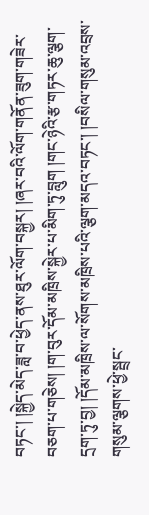བཏང་། །སྐྱེད་མེད་ཟླ་བ་ཕྱེད་ནས་ཐུར་ལོག་བསྐྱར། །ཞར་བའི་ལོག་གནོན་ཟུག་གཟེར་བཅག་པ་གཅེས། །ག་བུར་དོམ་མཁྲིས་སྐྱེར་པ་མིག་ཏུ་བླུག །གང་ཉེའི་རྩ་གཏར་ཆུ་ལྕག་དྲག་ཏུ་བྱ། །དོམ་མཁྲིས་ལ་སོགས་མཁྲིས་པའི་ལྕག་མདའ་བཏང་། །བསིལ་གསུམ་འབྲས་གསུམ་ལྕགས་ཕྱེ་སྦྲང་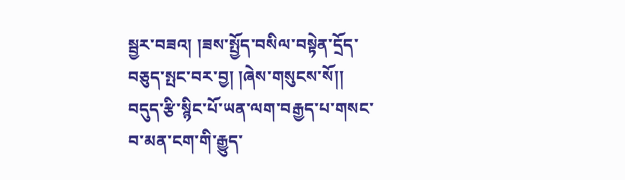སྦྱར་བཟའ། །ཟས་སྤྱོད་བསིལ་བསྟེན་དྲོད་བཅུད་སྤང་བར་བྱ། །ཞེས་གསུངས་སོ།།
བདུད་རྩི་སྙིང་པོ་ཡན་ལག་བརྒྱད་པ་གསང་བ་མན་ངག་གི་རྒྱུད་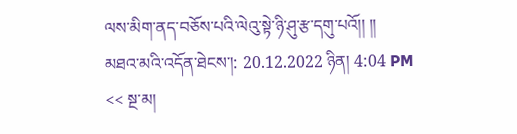ལས་མིག་ནད་བཅོས་པའི་ལེའུ་སྟེ་ཉི་ཤུ་རྩ་དགུ་པའོ།། །།
མཐའ་མའི་འདོན་ཐེངས་།: 20.12.2022 ཉིན། 4:04 PM
<< སྔ་མ།